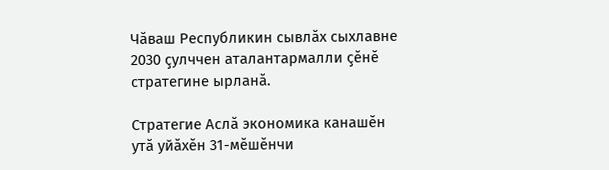Чăваш Республикин сывлăх сыхлавне 2030 çулччен аталантармалли çĕнĕ стратегине ырланă.

Стратегие Аслă экономика канашĕн утă уйăхĕн 31-мĕшĕнчи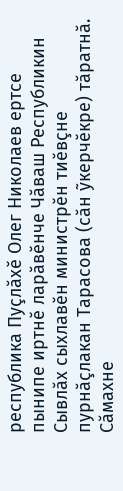республика Пуçлăхĕ Олег Николаев ертсе пынипе иртнĕ ларăвĕнче Чăваш Республикин Сывлăх сыхлавĕн министрĕн тиĕвçне пурнăçлакан Тарасова (сăн ỹкерчĕкре) тăратнă. Сăмахне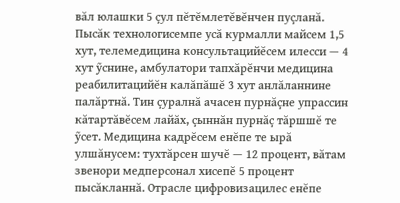вăл юлашки 5 çул пĕтĕмлетĕвĕнчен пуçланă. Пысăк технологисемпе усă курмалли майсем 1,5 хут, телемедицина консультацийĕсем илесси — 4 хут ỹснине, амбулатори тапхăрĕнчи медицина реабилитацийĕн калăпăшĕ 3 хут анлăланнине палăртнă. Тин çуралнă ачасен пурнăçне упрассин кăтартăвĕсем лайăх, çыннăн пурнăç тăршшĕ те ỹсет. Медицина кадрĕсем енĕпе те ырă улшăнусем: тухтăрсен шучĕ — 12 процент, вăтам звенори медперсонал хисепĕ 5 процент пысăкланнă. Отрасле цифровизацилес енĕпе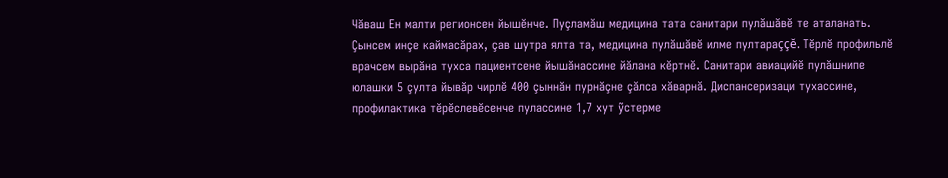Чăваш Ен малти регионсен йышĕнче. Пуçламăш медицина тата санитари пулăшăвĕ те аталанать. Çынсем инçе каймасăрах, çав шутра ялта та, медицина пулăшăвĕ илме пултараççĕ. Тĕрлĕ профильлĕ врачсем вырăна тухса пациентсене йышăнассине йăлана кĕртнĕ. Санитари авиацийĕ пулăшнипе юлашки 5 çулта йывăр чирлĕ 400 çыннăн пурнăçне çăлса хăварнă. Диспансеризаци тухассине, профилактика тĕрĕслевĕсенче пулассине 1,7 хут ỹстерме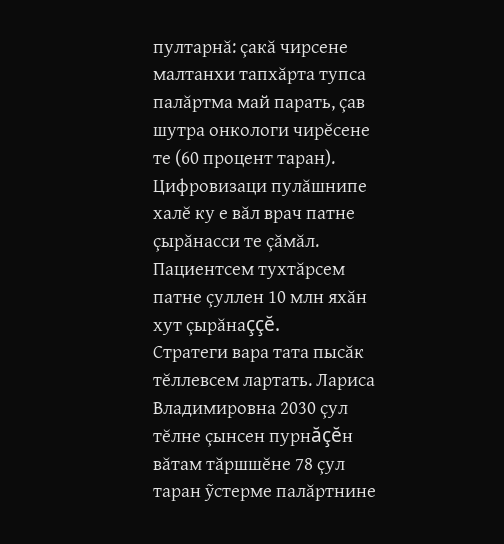пултарнă: çакă чирсене малтанхи тапхăрта тупса палăртма май парать, çав шутра онкологи чирĕсене те (60 процент таран).
Цифровизаци пулăшнипе халĕ ку е вăл врач патне çырăнасси те çăмăл. Пациентсем тухтăрсем патне çуллен 10 млн яхăн хут çырăнаççĕ.
Стратеги вара тата пысăк тĕллевсем лартать. Лариса Владимировна 2030 çул тĕлне çынсен пурнăçĕн вăтам тăршшĕне 78 çул таран ỹстерме палăртнине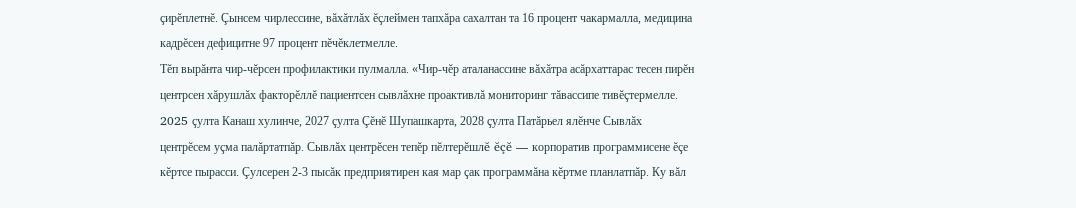çирĕплетнĕ. Çынсем чирлессине, вăхăтлăх ĕçлеймен тапхăра сахалтан та 16 процент чакармалла, медицина кадрĕсен дефицитне 97 процент пĕчĕклетмелле.
Тĕп вырăнта чир-чĕрсен профилактики пулмалла. «Чир-чĕр аталанассине вăхăтра асăрхаттарас тесен пирĕн центрсен хăрушлăх факторĕллĕ пациентсен сывлăхне проактивлă мониторинг тăвассипе тивĕçтермелле. 2025 çулта Канаш хулинче, 2027 çулта Çĕнĕ Шупашкарта, 2028 çулта Патăрьел ялĕнче Сывлăх центрĕсем уçма палăртатпăр. Сывлăх центрĕсен тепĕр пĕлтерĕшлĕ ĕçĕ — корпоратив программисене ĕçе кĕртсе пырасси. Çулсерен 2-3 пысăк предприятирен кая мар çак программăна кĕртме планлатпăр. Ку вăл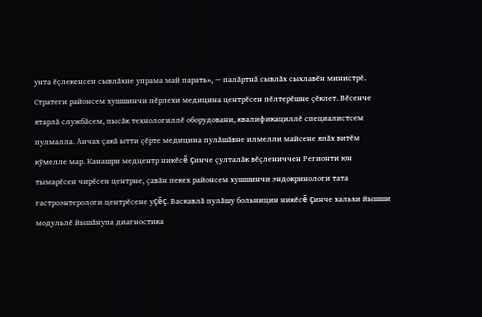унта ĕçлекенсен сывлăхне упрама май парать», — палăртнă сывлăх сыхлавĕн министрĕ.
Стратеги районсем хушшинчи пĕрлехи медицина центрĕсен пĕлтерĕшне çĕклет. Вĕсенче ятарлă службăсем, пысăк технологиллĕ оборудовани, квалификациллĕ специалистсем пулмалла. Анчах çакă ытти çĕрте медицина пулăшăвне илмелли майсене япăх витĕм кỹмелле мар. Канашри медцентр никĕсĕ çинче çулталăк вĕçлениччен Регионти юн тымарĕсен чирĕсен центрне, çавăн пекех районсем хушшинчи эндокринологи тата гастроэнтерологи центрĕсене уçĕç. Васкавлă пулăшу больницин никĕсĕ çинче хальхи йышши модульлĕ йышăнупа диагностика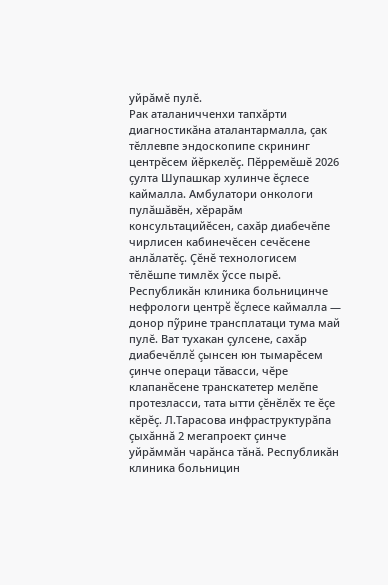уйрăмĕ пулĕ.
Рак аталаничченхи тапхăрти диагностикăна аталантармалла, çак тĕллевпе эндоскопипе скрининг центрĕсем йĕркелĕç. Пĕрремĕшĕ 2026 çулта Шупашкар хулинче ĕçлесе каймалла. Амбулатори онкологи пулăшăвĕн, хĕрарăм консультацийĕсен, сахăр диабечĕпе чирлисен кабинечĕсен сечĕсене анлăлатĕç. Çĕнĕ технологисем тĕлĕшпе тимлĕх ỹссе пырĕ. Республикăн клиника больницинче нефрологи центрĕ ĕçлесе каймалла — донор пỹрине трансплатаци тума май пулĕ. Ват тухакан çулсене, сахăр диабечĕллĕ çынсен юн тымарĕсем çинче операци тăвасси, чĕре клапанĕсене транскатетер мелĕпе протезласси, тата ытти çĕнĕлĕх те ĕçе кĕрĕç. Л.Тарасова инфраструктурăпа çыхăннă 2 мегапроект çинче уйрăммăн чарăнса тăнă. Республикăн клиника больницин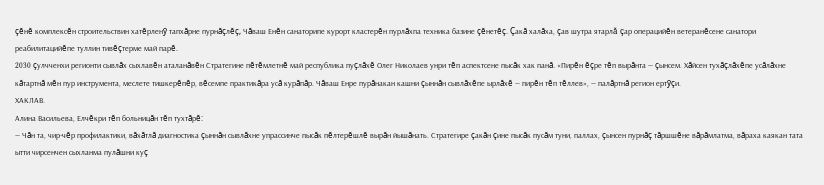çĕнĕ комплексĕн строительствин хатĕрленỹ тапхăрне пурнăçлĕç, Чăваш Енĕн санаторипе курорт кластерĕн пурлăхпа техника базине çĕнетĕç. Çакă халăха, çав шутра ятарлă çар операцийĕн ветеранĕсене санатори реабилитацийĕпе туллин тивĕçтерме май парĕ.
2030 çулчченхи регионти сывлăх сыхлавĕн аталанăвĕн Стратегине пĕтĕмлетнĕ май республика пуçлăхĕ Олег Николаев унри тĕп аспектсене пысăк хак панă. «Пирĕн ĕçре тĕп вырăнта — çынсем. Хăйсен тухăçлăхĕпе усăлăхне кăтартнă мĕн пур инструмента, меслете тишкерĕпĕр, вĕсемпе практикăра усă курăпăр. Чăваш Енре пурăнакан кашни çыннăн сывлăхĕпе ырлăхĕ — пирĕн тĕп тĕллев», — палăртнă регион ертỹçи.
ХАКЛАВ.
Алина Васильева, Елчĕкри тĕп больницăн тĕп тухтăрĕ:
— Чăн та, чир-чĕр профилактики, вăхăтлă диагностика çыннăн сывлăхне упрассинче пысăк пĕлтерĕшлĕ вырăн йышăнать. Стратегире çакăн çине пысăк пусăм туни, паллах, çынсен пурнăç тăршшĕне вăрăмлатма, вăраха каякан тата ытти чирсенчен сыхланма пулăшни куç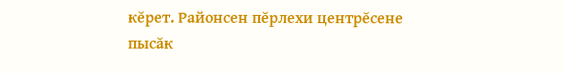кĕрет. Районсен пĕрлехи центрĕсене пысăк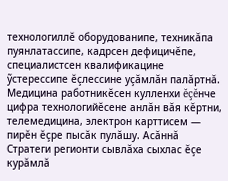технологиллĕ оборудованипе, техникăпа пуянлатассипе, кадрсен дефицичĕпе, специалистсен квалификацине ỹстерессипе ĕçлессине уçăмлăн палăртнă. Медицина работникĕсен кулленхи ĕçĕнче цифра технологийĕсене анлăн вăя кĕртни, телемедицина, электрон карттисем — пирĕн ĕçре пысăк пулăшу. Асăннă Стратеги регионти сывлăха сыхлас ĕçе курăмлă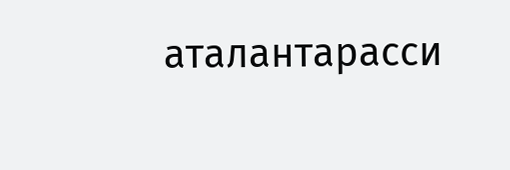аталантарасси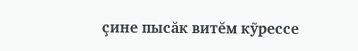çине пысăк витĕм кỹрессе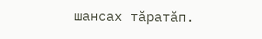шансах тăратăп.